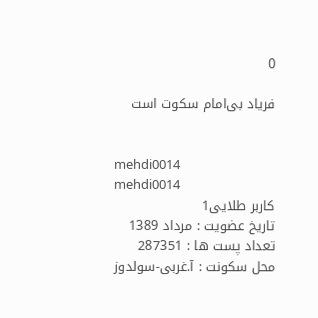0

فریاد بی‌امام سکوت است


mehdi0014
mehdi0014
کاربر طلایی1
تاریخ عضویت : مرداد 1389
تعداد پست ها : 287351
محل سکونت : آ.غربی-سولدوز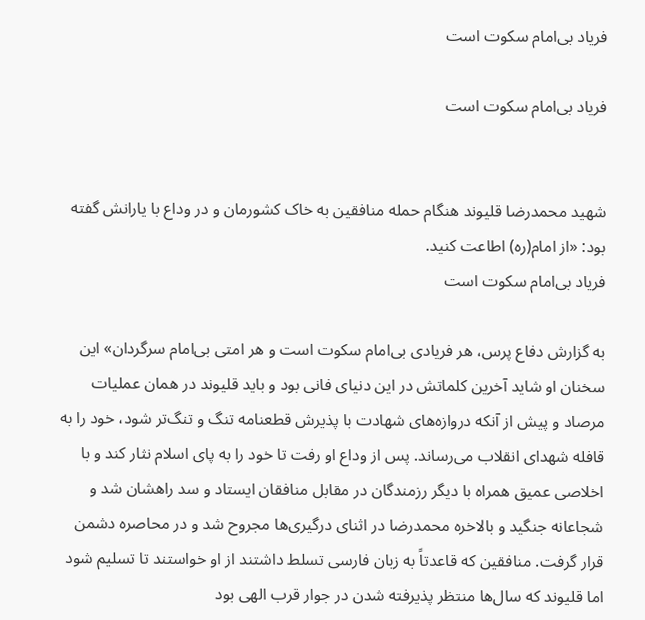فریاد بی‌امام سکوت است

فریاد بی‌امام سکوت است


شهید محمد‌رضا قلیوند هنگام حمله منافقین به خاک کشورمان و در وداع با یارانش گفته بود: «از امام‌(ره) اطاعت کنید.
فریاد بی‌امام سکوت است

به گزارش دفاع پرس، هر فریادی بی‌امام سکوت است و هر امتی بی‌امام سرگردان» این سخنان او شاید آخرین کلماتش در این دنیای فانی بود و باید قلیوند در همان عملیات مرصاد و پیش از آنکه دروازه‌های شهادت با پذیرش قطعنامه تنگ و تنگ‌تر شود، خود را به قافله شهدای انقلاب می‌رساند. پس از وداع او رفت تا خود را به پای اسلام نثار کند و با اخلاصی عمیق همراه با دیگر رزمندگان در مقابل منافقان ایستاد‌ و سد راهشان شد و شجاعانه جنگید و بالاخره محمدرضا در اثنای درگیر‌ی‌ها مجروح شد و در محاصره دشمن قرار گرفت. منافقین که قاعدتاً به زبان فارسی تسلط داشتند از او خواستند تا تسلیم شود اما قلیوند که سال‌ها منتظر پذیرفته شدن در جوار قرب الهی بود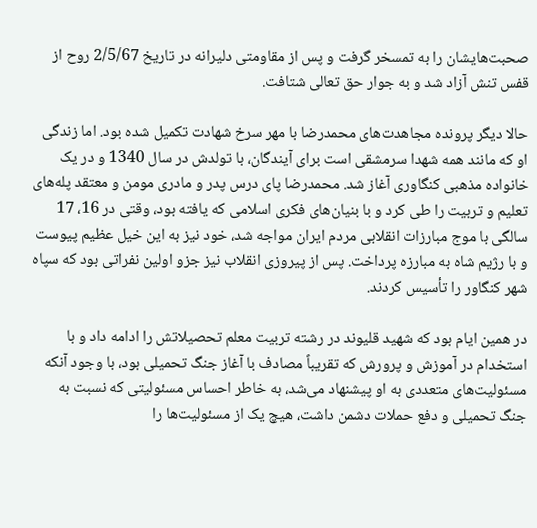صحبت‌هایشان را به تمسخر گرفت و پس از مقاومتی دلیرانه در تاریخ 2/5/67 روح از قفس تنش آزاد شد و به جوار حق تعالی شتافت.

حالا دیگر پرونده مجاهدت‌های محمدرضا با مهر سرخ شهادت تکمیل شده بود. اما زندگی او که مانند همه شهدا سرمشقی است برای آیندگان، ‌با تولدش در سال 1340 و در یک خانواده مذهبی کنگاوری آغاز شد. محمدرضا پای درس پدر و مادری مومن و معتقد پله‌های تعلیم و تربیت را طی کرد و با بنیان‌های فکری اسلامی که یافته بود، وقتی در 16، 17 سالگی با موج مبارزات انقلابی مردم ایران مواجه شد، خود نیز به این خیل عظیم پیوست و با رژیم شاه به مبارزه پرداخت. پس از پیروزی انقلاب نیز جزو اولین نفراتی بود که سپاه شهر کنگاور را تأسیس کردند.

در همین ایام بود که شهید قلیوند در رشته تربیت معلم تحصیلاتش را ادامه داد و با استخدام در آموزش و پرورش که تقریباً مصادف با آغاز جنگ تحمیلی بود، ‌با وجود آنکه مسئولیت‌های متعددی به او پیشنهاد می‌شد، به خاطر احساس مسئولیتی که نسبت به جنگ تحمیلی و دفع حملات دشمن داشت، هیچ یک از مسئولیت‌ها را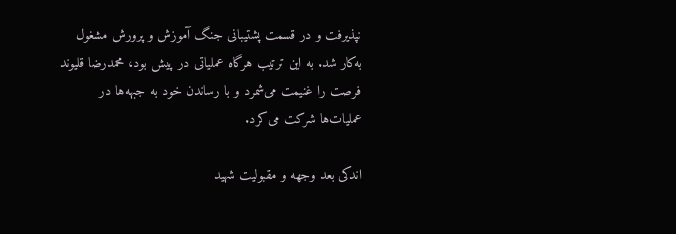نپذیرفت و در قسمت پشتیبانی جنگ آموزش و پرورش مشغول به‌کار شد. به این ترتیب هرگاه عملیاتی در پیش بود، محمدرضا قلیوند فرصت را غنیمت می‌شمرد و با رساندن خود به جبهه‌ها در عملیات‌ها شرکت می‌کرد.

اندکی بعد وجهه و مقبولیت شهید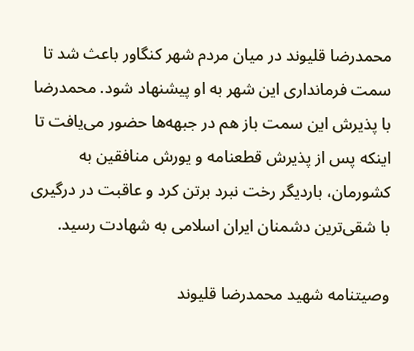محمد‌رضا قلیوند در میان مردم شهر کنگاور باعث شد تا سمت فرمانداری این شهر به او پیشنهاد شود. محمدرضا با پذیرش این سمت باز هم در جبهه‌ها حضور می‌یافت تا اینکه پس از پذیرش قطعنامه و یورش منافقین به کشورمان، باردیگر رخت نبرد برتن کرد و عاقبت در درگیری با شقی‌ترین دشمنان ایران اسلامی به شهادت رسید.

وصیتنامه شهید محمد‌رضا قلیوند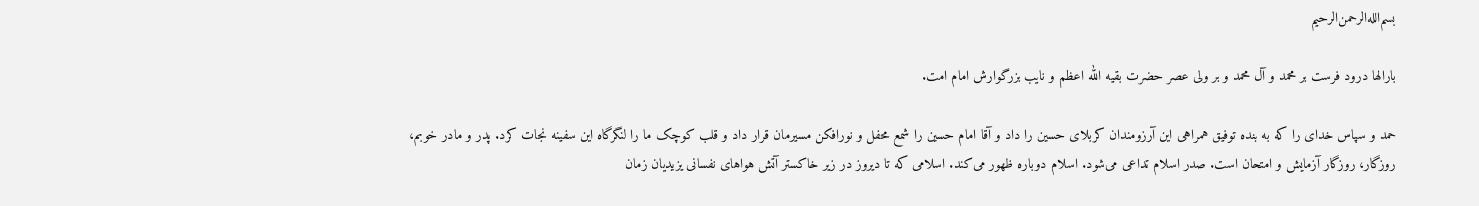بسم‌‌الله‌‌الرحمن‌‌الرحیم

بار‌الها درود فرست بر محمد و آل محمد و بر ولی عصر حضرت بقیه الله اعظم و نایب بزرگوارش امام امت.

حمد و سپاس خدای را که به بنده توفیق همراهی این آرزومندان کربلای حسین را داد و آقا امام حسین را شمع محفل و نورافکن مسیرمان قرار داد و قلب کوچک ما را لنگرگاه این سفینه نجات کرد. پدر و مادر خوبم، روزگار، روزگار آزمایش و امتحان است. صدر اسلام تداعی می‌شود. اسلام دوباره ظهور می‌کند. اسلامی که تا دیروز در زیر خاکستر آتش هواهای نفسانی یزیدیان زمان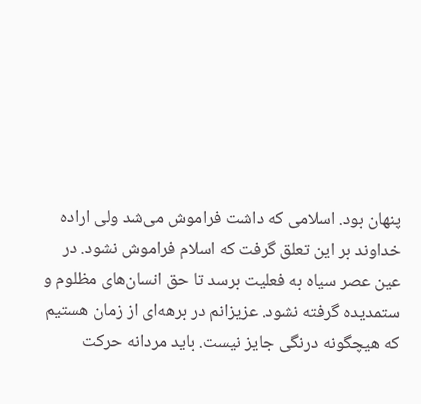پنهان بود. اسلامی که داشت فراموش می‌شد ولی اراده خداوند بر این تعلق گرفت که اسلام فراموش نشود. در عین عصر سیاه به فعلیت برسد تا حق انسان‌های مظلوم و ستمدیده گرفته نشود. عزیزانم در برهه‌ای از زمان هستیم که هیچگونه درنگی جایز نیست. باید مردانه حرکت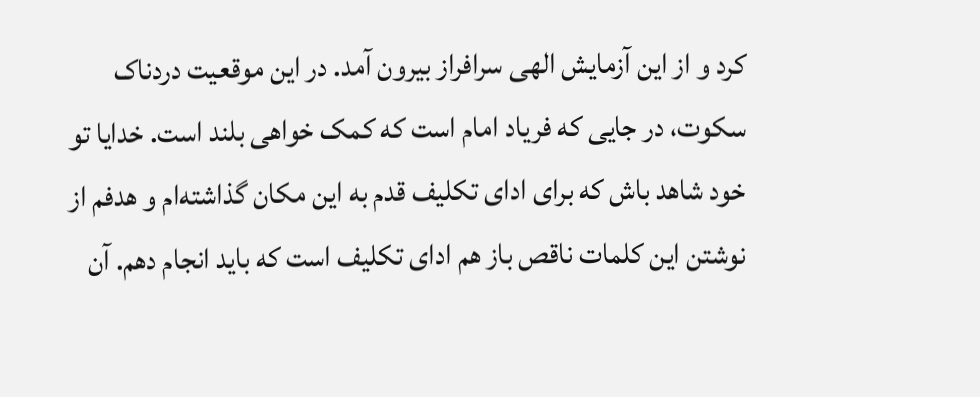کرد و از این آزمایش الهی سرافراز بیرون آمد. در این موقعیت دردناک سکوت، در جایی که فریاد امام است که کمک خواهی بلند است. خدایا تو خود شاهد باش که برای ادای تکلیف قدم به این مکان گذاشته‌ام و هدفم از نوشتن این کلمات ناقص باز هم ادای تکلیف است که باید انجام دهم. آن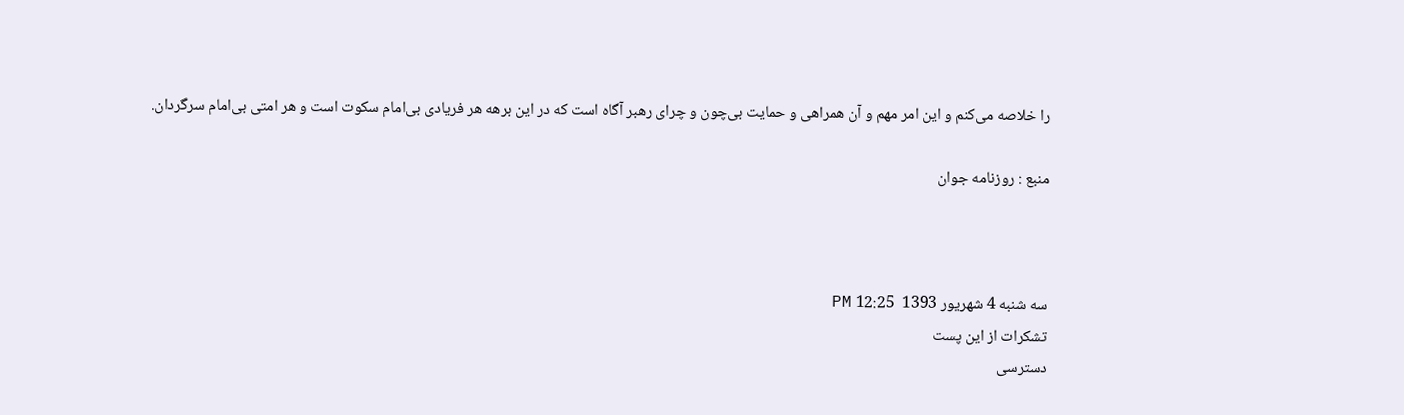را خلاصه می‌کنم و این امر مهم و آن همراهی و حمایت بی‌چون و چرای رهبر آگاه است که در این برهه هر فریادی بی‌امام سکوت است و هر امتی بی‌امام سرگردان.

منبع : روزنامه جوان



سه شنبه 4 شهریور 1393  12:25 PM
تشکرات از این پست
دسترسی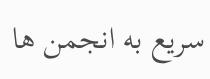سریع به انجمن ها